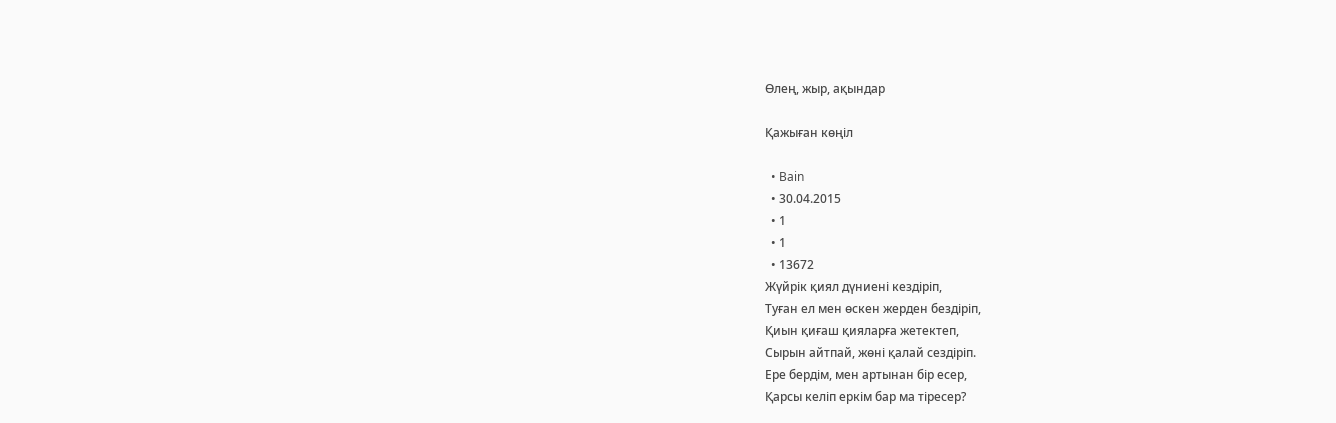Өлең, жыр, ақындар

Қажыған көңіл

  • Bain
  • 30.04.2015
  • 1
  • 1
  • 13672
Жүйрік қиял дүниені кездіріп,
Туған ел мен өскен жерден бездіріп,
Қиын қиғаш қияларға жетектеп,
Сырын айтпай, жөні қалай сездіріп.
Ере бердім, мен артынан бір есер,
Қарсы келіп еркім бар ма тіресер?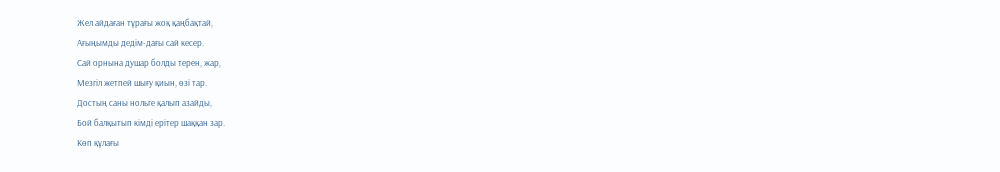Жел айдаған тұрағы жоқ қаңбақтай,
Ағыңымды дедім-дағы сай кесер.
Сай орнына душар болды терен, жар,
Мезгіл жетпей шығу қиын, өзі тар.
Достың саны нольге қалып азайды,
Бой балқытып кімді ерітер шаққан зар.
Көп құлағы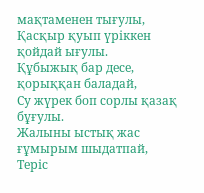мақтаменен тығулы,
Қасқыр қуып үріккен қойдай ығулы.
Құбыжық бар десе, қорыққан баладай,
Су жүрек боп сорлы қазақ бұғулы.
Жалыны ыстық жас ғұмырым шыдатпай,
Теріс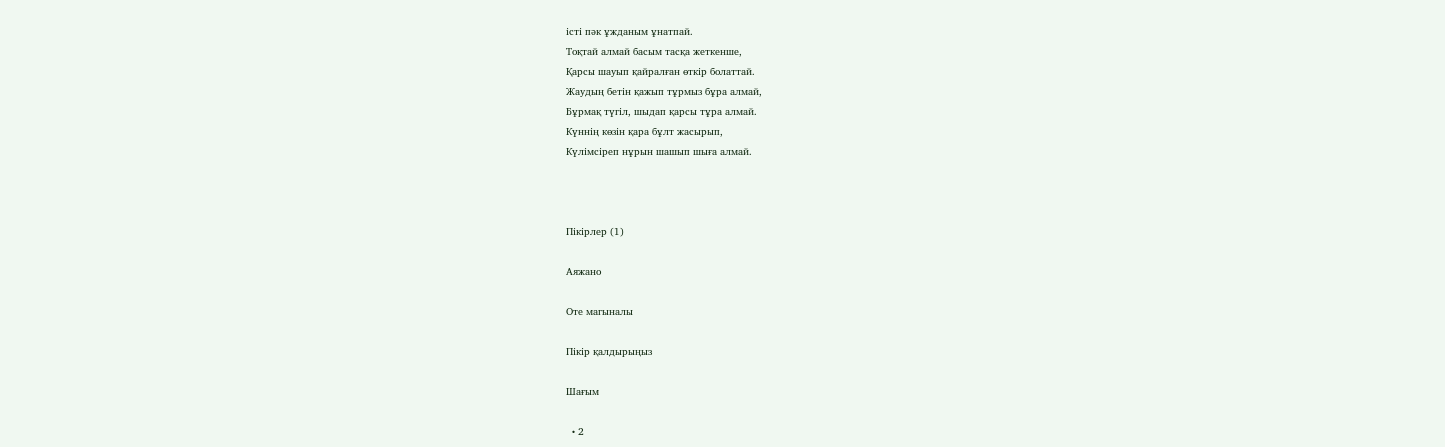істі пәк ұжданым ұнатпай.
Тоқтай алмай басым тасқа жеткенше,
Қарсы шауып қайралған өткір болаттай.
Жаудың бетін қажып тұрмыз бұра алмай,
Бұрмақ түгіл, шыдап қарсы тұра алмай.
Күннің көзін қара бұлт жасырып,
Күлімсіреп нұрын шашып шыға алмай.



Пікірлер (1)

Аяжано

Оте магыналы

Пікір қалдырыңыз

Шағым

  • 2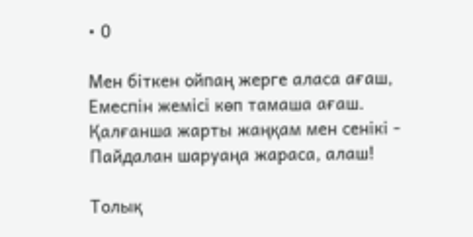• 0

Мен біткен ойпаң жерге аласа ағаш,
Емеспін жемісі көп тамаша ағаш.
Қалғанша жарты жаңқам мен сенікі -
Пайдалан шаруаңа жараса, алаш!

Толық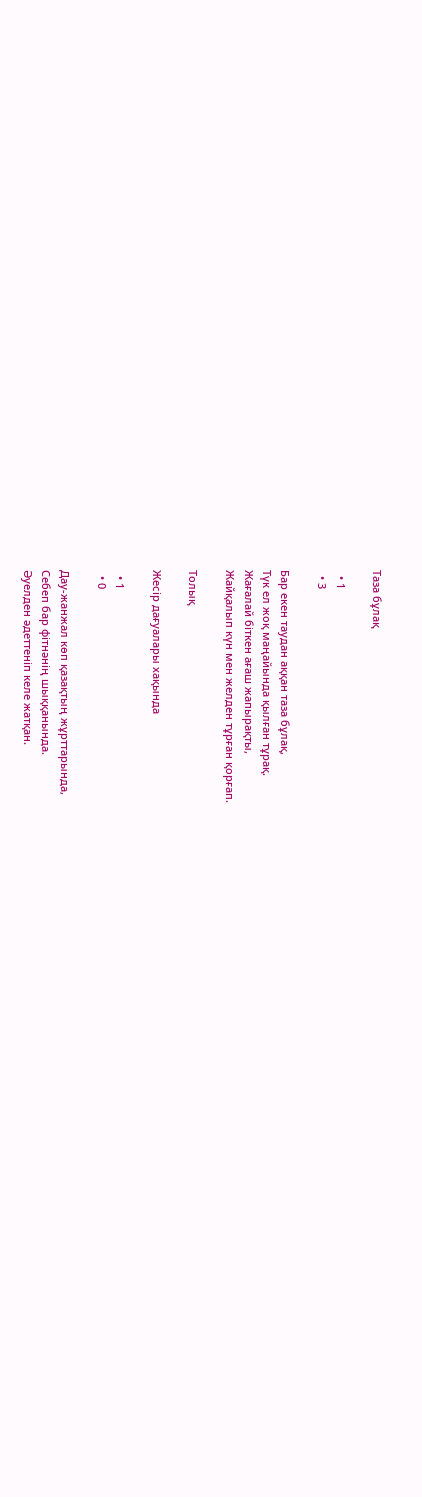Таза бұлақ

  • 1
  • 3

Бар екен таудан аққан таза бұлақ,
Түк ел жоқ маңайында қылған тұрақ.
Жағалай біткен ағаш жапырақты,
Жайқалып күн мен желден тұрған қорғап.

Толық

Жесір дағуалары хақында

  • 1
  • 0

Дау-жанжал көп қазақтың жұрттарында,
Себеп бар фітнәнің шыққанында.
Әуелден әдеттеніп келе жатқан.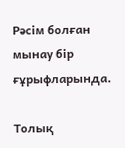Рәсім болған мынау бір ғұрыфларында.

Толық